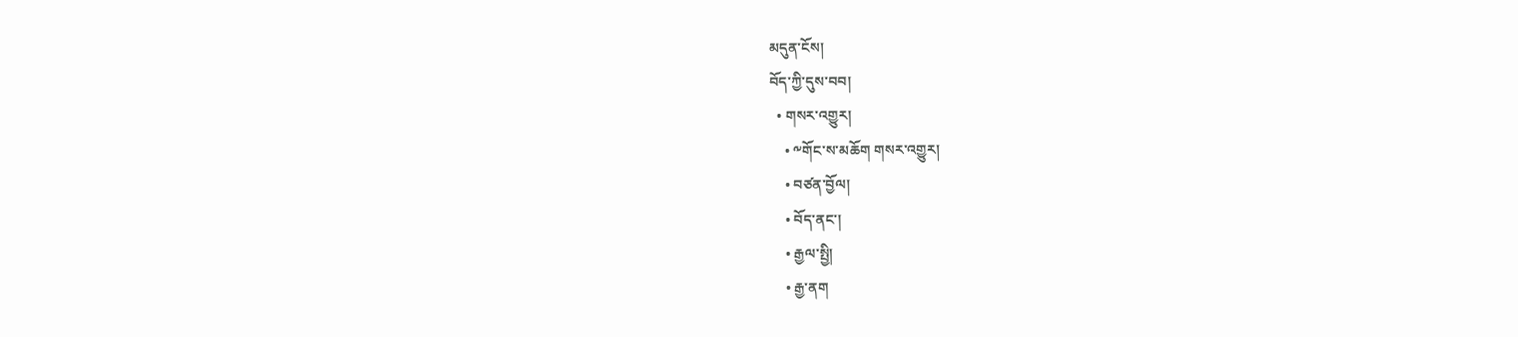མདུན་ངོས།
བོད་ཀྱི་དུས་བབ།
  • གསར་འགྱུར།
    • ༸གོང་ས་མཆོག གསར་འགྱུར།
    • བཙན་བྱོལ།
    • བོད་ནང་།
    • རྒྱལ་སྤྱི།
    • རྒྱ་ནག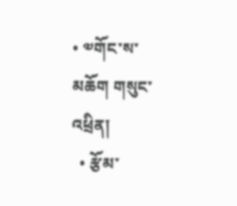• ༧གོང་ས་མཆོག གསུང་འཕྲིན།
  • རྩོམ་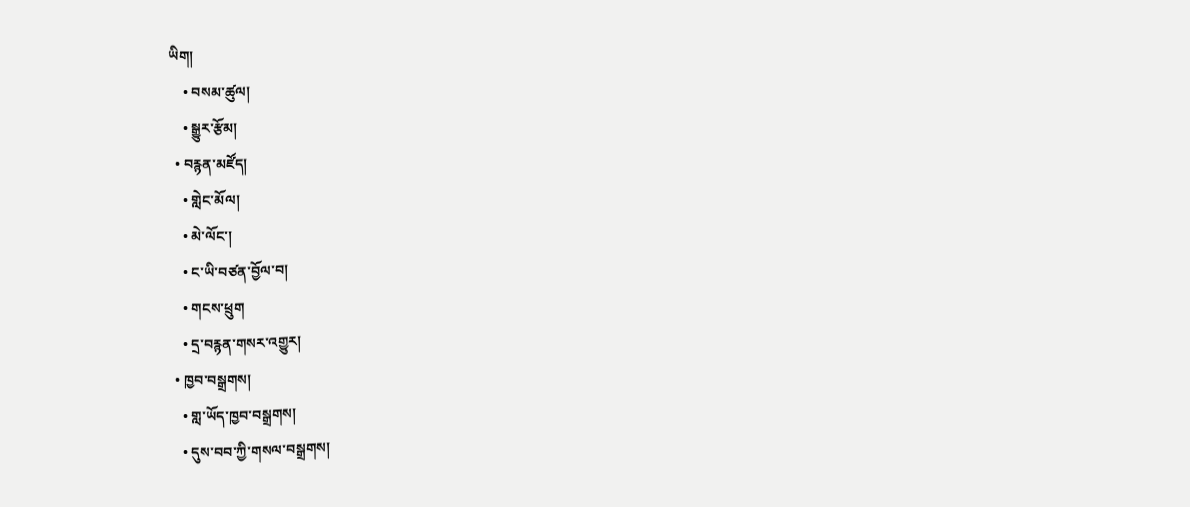ཡིག།
    • བསམ་ཚུལ།
    • སྒྱུར་རྩོམ།
  • བརྙན་མཛོད།
    • གླེང་མོལ།
    • མེ་ལོང་།
    • ང་ཡི་བཙན་བྱོལ་བ།
    • གངས་ཕྲུག
    • དྲ་བརྙན་གསར་འགྱུར།
  • ཁྱབ་བསྒྲགས།
    • གླ་ཡོད་ཁྱབ་བསྒྲགས།
    • དུས་བབ་ཀྱི་གསལ་བསྒྲགས།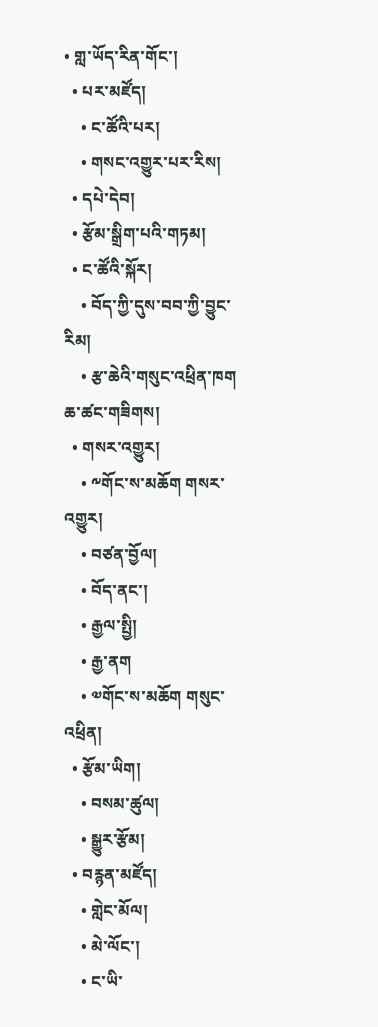• གླ་ཡོད་རིན་གོང་།
  • པར་མཛོད།
    • ང་ཚོའི་པར།
    • གསང་འགྱུར་པར་རིས།
  • དཔེ་དེབ།
  • རྩོམ་སྒྲིག་པའི་གཏམ།
  • ང་ཚོའི་སྐོར།
    • བོད་ཀྱི་དུས་བབ་ཀྱི་བྱུང་རིམ།
    • རྩ་ཆེའི་གསུང་འཕྲིན་ཁག
ཆ་ཚང་གཟིགས།
  • གསར་འགྱུར།
    • ༸གོང་ས་མཆོག གསར་འགྱུར།
    • བཙན་བྱོལ།
    • བོད་ནང་།
    • རྒྱལ་སྤྱི།
    • རྒྱ་ནག
    • ༧གོང་ས་མཆོག གསུང་འཕྲིན།
  • རྩོམ་ཡིག།
    • བསམ་ཚུལ།
    • སྒྱུར་རྩོམ།
  • བརྙན་མཛོད།
    • གླེང་མོལ།
    • མེ་ལོང་།
    • ང་ཡི་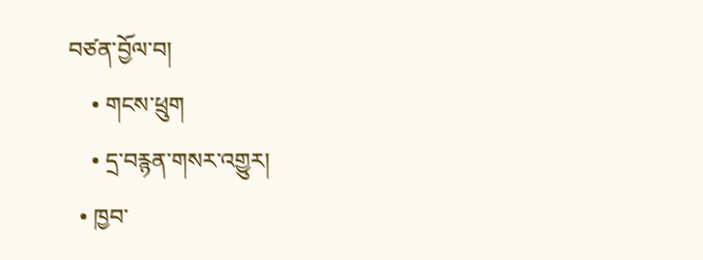བཙན་བྱོལ་བ།
    • གངས་ཕྲུག
    • དྲ་བརྙན་གསར་འགྱུར།
  • ཁྱབ་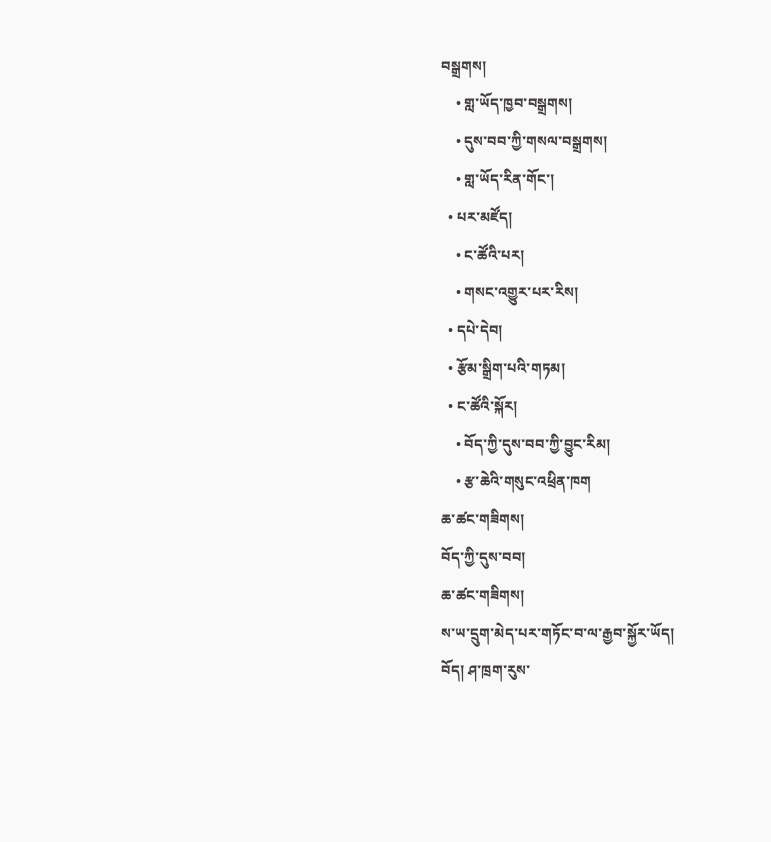བསྒྲགས།
    • གླ་ཡོད་ཁྱབ་བསྒྲགས།
    • དུས་བབ་ཀྱི་གསལ་བསྒྲགས།
    • གླ་ཡོད་རིན་གོང་།
  • པར་མཛོད།
    • ང་ཚོའི་པར།
    • གསང་འགྱུར་པར་རིས།
  • དཔེ་དེབ།
  • རྩོམ་སྒྲིག་པའི་གཏམ།
  • ང་ཚོའི་སྐོར།
    • བོད་ཀྱི་དུས་བབ་ཀྱི་བྱུང་རིམ།
    • རྩ་ཆེའི་གསུང་འཕྲིན་ཁག
ཆ་ཚང་གཟིགས།
བོད་ཀྱི་དུས་བབ།
ཆ་ཚང་གཟིགས།
ས་ཡ་དྲུག་མེད་པར་གཏོང་བ་ལ་རྒྱབ་སྐྱོར་ཡོད།
བོད། ཤ་ཁྲག་རུས་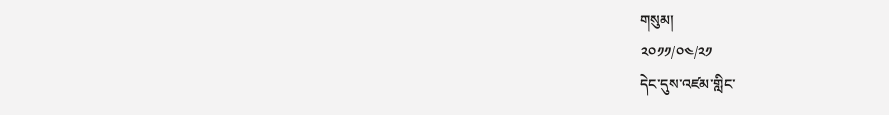གསུམ།
༢༠༡༡/༠༤/༢༡
དེང་དུས་འཛམ་གླིང་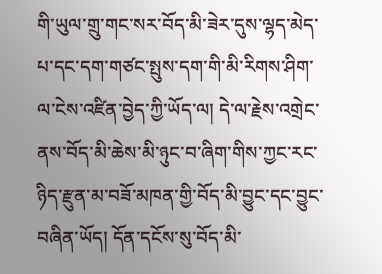གི་ཡུལ་གྲུ་གང་སར་བོད་མི་ཟེར་དུས་ལྷད་མེད་པ་དང་དག་གཙང་སྤུས་དག་གི་མི་རིགས་ཤིག་ལ་ངེས་འཛིན་བྱེད་ཀྱི་ཡོད་ལ། དེ་ལ་རྗེས་འགྲེང་ནས་བོད་མི་ཆེས་མི་ཉུང་བ་ཞིག་གིས་ཀྱང་རང་ཉིད་རྫུན་མ་བཟོ་མཁན་གྱི་བོད་མི་བྱུང་དང་བྱུང་བཞིན་ཡོད། དོན་དངོས་སུ་བོད་མི་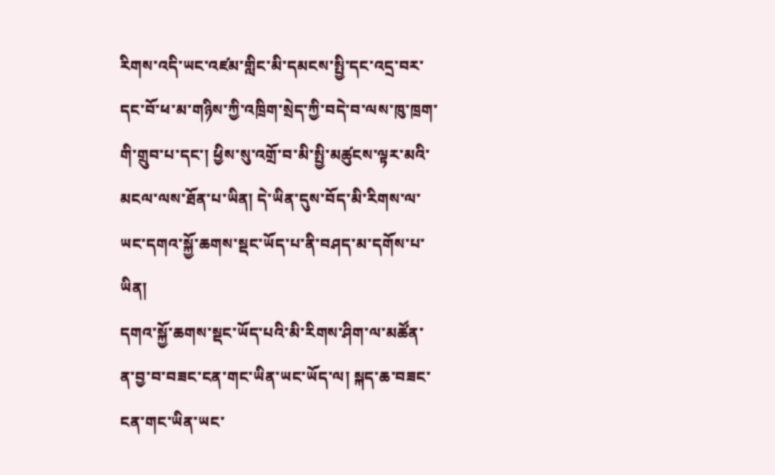རིགས་འདི་ཡང་འཛམ་གླིང་མི་དམངས་སྤྱི་དང་འདྲ་བར་དང་བོ་ཕ་མ་གཉིས་ཀྱི་འཁྲིག་སྲེད་ཀྱི་བདེ་བ་ལས་ཁུ་ཁྲག་གི་གྲུབ་པ་དང་། ཕྱིས་སུ་འགྲོ་བ་མི་སྤྱི་མཚུངས་ལྟར་མའི་མངལ་ལས་ཐོན་པ་ཡིན། དེ་ཡིན་དུས་བོད་མི་རིགས་ལ་ཡང་དགའ་སྐྱོ་ཆགས་སྡང་ཡོད་པ་ནི་བཤད་མ་དགོས་པ་ཡིན།
དགའ་སྐྱོ་ཆགས་སྡང་ཡོད་པའི་མི་རིགས་ཤིག་ལ་མཚོན་ན་བྱ་བ་བཟང་ངན་གང་ཡིན་ཡང་ཡོད་ལ། སྐད་ཆ་བཟང་ངན་གང་ཡིན་ཡང་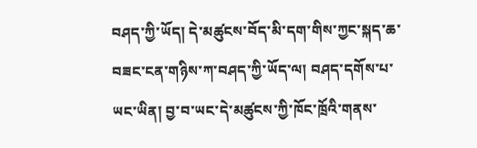བཤད་ཀྱི་ཡོད། དེ་མཚུངས་བོད་མི་དག་གིས་ཀྱང་སྐད་ཆ་བཟང་ངན་གཉིས་ཀ་བཤད་ཀྱི་ཡོད་ལ། བཤད་དགོས་པ་ཡང་ཡིན། བྱ་བ་ཡང་དེ་མཚུངས་ཀྱི་ཁོང་ཁྲོའི་གནས་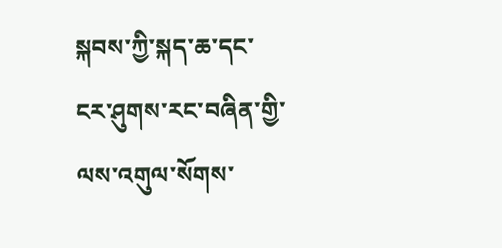སྐབས་ཀྱི་སྐད་ཆ་དང་ངར་ཤུགས་རང་བཞིན་གྱི་ལས་འགུལ་སོགས་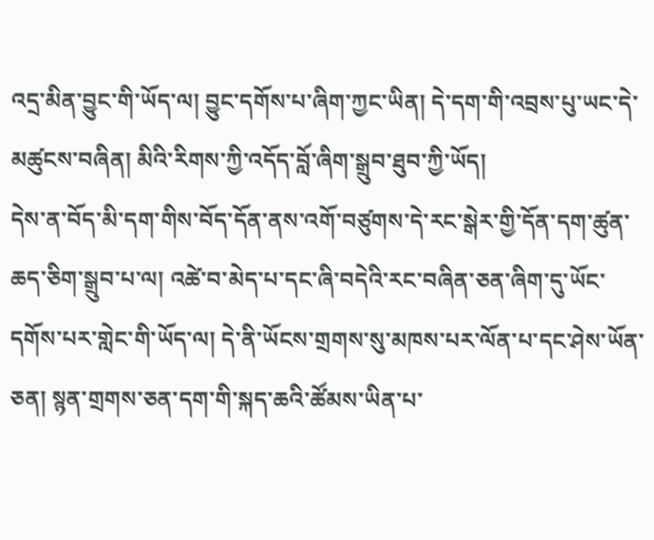འདྲ་མིན་བྱུང་གི་ཡོད་ལ། བྱུང་དགོས་པ་ཞིག་ཀྱང་ཡིན། དེ་དག་གི་འབྲས་པུ་ཡང་དེ་མཚུངས་བཞིན། མིའི་རིགས་ཀྱི་འདོད་བློ་ཞིག་སྒྲུབ་ཐུབ་ཀྱི་ཡོད།
དེས་ན་བོད་མི་དག་གིས་བོད་དོན་ནས་འགོ་བཙུགས་དེ་རང་སྒེར་གྱི་དོན་དག་ཚུན་ཆད་ཅིག་སྒྲུབ་པ་ལ། འཚེ་བ་མེད་པ་དང་ཞི་བདེའི་རང་བཞིན་ཅན་ཞིག་དུ་ཡོང་དགོས་པར་གླེང་གི་ཡོད་ལ། དེ་ནི་ཡོངས་གྲགས་སུ་མཁས་པར་ལོན་པ་དང་ཤེས་ཡོན་ཅན། སྙན་གྲགས་ཅན་དག་གི་སྐད་ཆའི་ཚོམས་ཡིན་པ་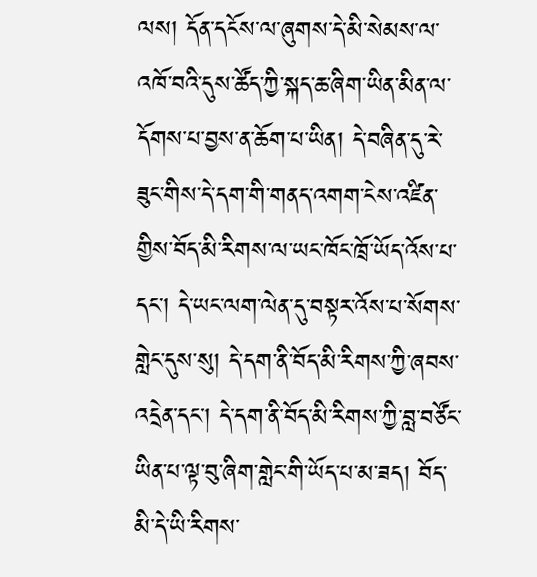ལས། དོན་དངོས་ལ་ཞུགས་དེ་མི་སེམས་ལ་འཁོ་བའི་དུས་ཚོད་ཀྱི་སྐད་ཆ་ཞིག་ཡིན་མིན་ལ་དོགས་པ་བྱས་ན་ཆོག་པ་ཡིན། དེ་བཞིན་དུ་རེ་ཟུང་གིས་དེ་དག་གི་གནད་འགག་ངེས་འཛིན་གྱིས་བོད་མི་རིགས་ལ་ཡང་ཁོང་ཁྲོ་ཡོད་འོས་པ་དང་། དེ་ཡང་ལག་ལེན་དུ་བསྟར་འོས་པ་སོགས་གླེང་དུས་སུ། དེ་དག་ནི་བོད་མི་རིགས་ཀྱི་ཞབས་འདྲེན་དང་། དེ་དག་ནི་བོད་མི་རིགས་ཀྱི་བླ་བཙོང་ཡིན་པ་ལྟ་བུ་ཞིག་གླེང་གི་ཡོད་པ་མ་ཟད། བོད་མི་དེ་ཡི་རིགས་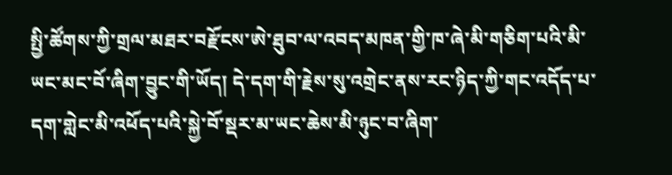སྤྱི་ཚོགས་ཀྱི་གྲལ་མཐར་བརྫོངས་ཨེ་ཐུབ་ལ་འབད་མཁན་གྱི་ཁ་ཞེ་མི་གཅིག་པའི་མི་ཡང་མང་བོ་ཞིག་བྱུང་གི་ཡོད། དེ་དག་གི་རྗེས་སུ་འགྲེང་ནས་རང་ཉིད་ཀྱི་གང་འདོད་པ་དག་གླེང་མི་འཕོད་པའི་སྐྱེ་བོ་སྡར་མ་ཡང་ཆེས་མི་ཉུང་བ་ཞིག་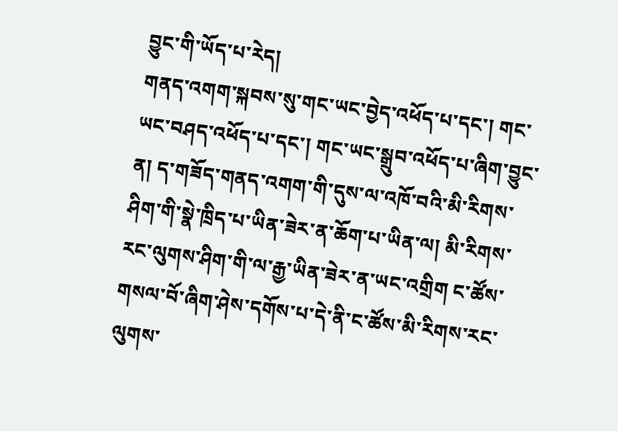བྱུང་གི་ཡོད་པ་རེད།
གནད་འགག་སྐབས་སུ་གང་ཡང་བྱེད་འཕོད་པ་དང་། གང་ཡང་བཤད་འཕོད་པ་དང་། གང་ཡང་སྒྲུབ་འཕོད་པ་ཞིག་བྱུང་ན། ད་གཟོད་གནད་འགག་གི་དུས་ལ་འཁོ་བའི་མི་རིགས་ཤིག་གི་སྣེ་ཁྲིད་པ་ཡིན་ཟེར་ན་ཆོག་པ་ཡིན་ལ། མི་རིགས་རང་ལུགས་ཤིག་གི་ལ་རྒྱ་ཡིན་ཟེར་ན་ཡང་འགྲིག ང་ཚོས་གསལ་བོ་ཞིག་ཤེས་དགོས་པ་དེ་ནི་ང་ཚོས་མི་རིགས་རང་ལུགས་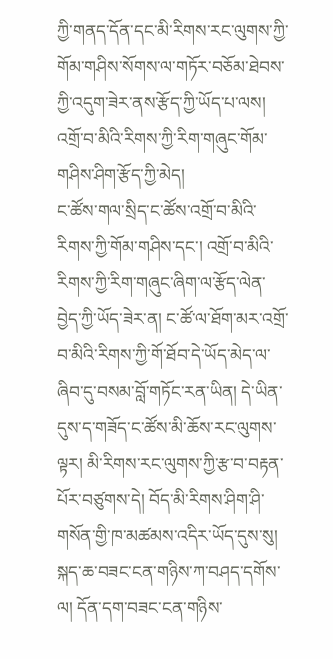ཀྱི་གནད་དོན་དང་མི་རིགས་རང་ལུགས་ཀྱི་གོམ་གཤིས་སོགས་ལ་གཏོར་བཅོམ་ཐེབས་ཀྱི་འདུག་ཟེར་ནས་རྩོད་ཀྱི་ཡོད་པ་ལས། འགྲོ་བ་མིའི་རིགས་ཀྱི་རིག་གཞུང་གོམ་གཤིས་ཤིག་རྩོད་ཀྱི་མེད།
ང་ཚོས་གལ་སྲིད་ང་ཚོས་འགྲོ་བ་མིའི་རིགས་ཀྱི་གོམ་གཤིས་དང་། འགྲོ་བ་མིའི་རིགས་ཀྱི་རིག་གཞུང་ཞིག་ལ་རྩོད་ལེན་བྱེད་ཀྱི་ཡོད་ཟེར་ན། ང་ཚོ་ལ་ཐོག་མར་འགྲོ་བ་མིའི་རིགས་ཀྱི་གོ་ཐོབ་དེ་ཡོད་མེད་ལ་ཞིབ་དུ་བསམ་བློ་གཏོང་རན་ཡིན། དེ་ཡིན་དུས་ད་གཟོད་ང་ཚོས་མི་ཆོས་རང་ལུགས་ལྟར། མི་རིགས་རང་ལུགས་ཀྱི་རྩ་བ་བརྟན་པོར་བཙུགས་དེ། བོད་མི་རིགས་ཤིག་ཤི་གསོན་གྱི་ཁ་མཚམས་འདིར་ཡོད་དུས་སུ། སྐད་ཆ་བཟང་ངན་གཉིས་ཀ་བཤད་དགོས་ལ། དོན་དག་བཟང་ངན་གཉིས་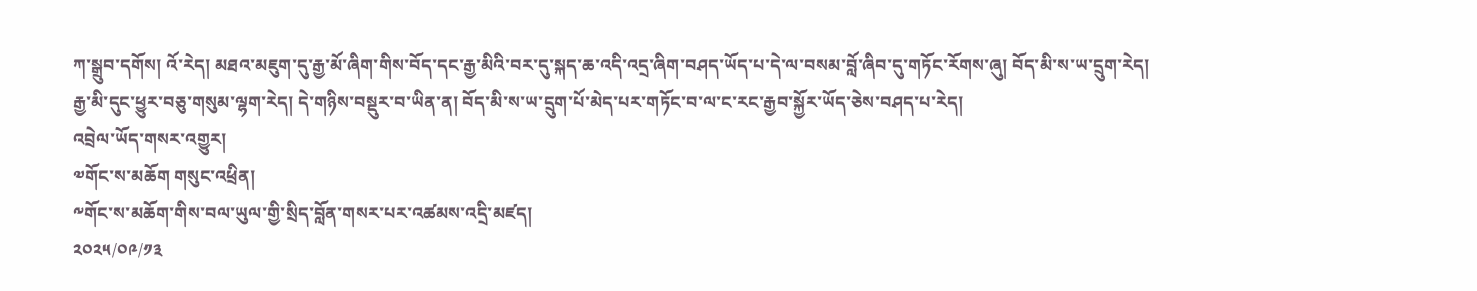ཀ་སྒྲུབ་དགོས། འོ་རེད། མཐའ་མཇུག་དུ་རྒྱ་མོ་ཞིག་གིས་བོད་དང་རྒྱ་མིའི་བར་དུ་སྐད་ཆ་འདི་འདྲ་ཞིག་བཤད་ཡོད་པ་དེ་ལ་བསམ་བློ་ཞིབ་དུ་གཏོང་རོགས་ཞུ། བོད་མི་ས་ཡ་དྲུག་རེད། རྒྱ་མི་དུང་ཕྱུར་བཅུ་གསུམ་ལྷག་རེད། དེ་གཉིས་བསྡུར་བ་ཡིན་ན། བོད་མི་ས་ཡ་དྲུག་པོ་མེད་པར་གཏོང་བ་ལ་ང་རང་རྒྱབ་སྐྱོར་ཡོད་ཅེས་བཤད་པ་རེད།
འབྲེལ་ཡོད་གསར་འགྱུར།
༧གོང་ས་མཆོག གསུང་འཕྲིན།
༸གོང་ས་མཆོག་གིས་བལ་ཡུལ་གྱི་སྲིད་བློན་གསར་པར་འཚམས་འདྲི་མཛད།
༢༠༢༥/༠༩/༡༣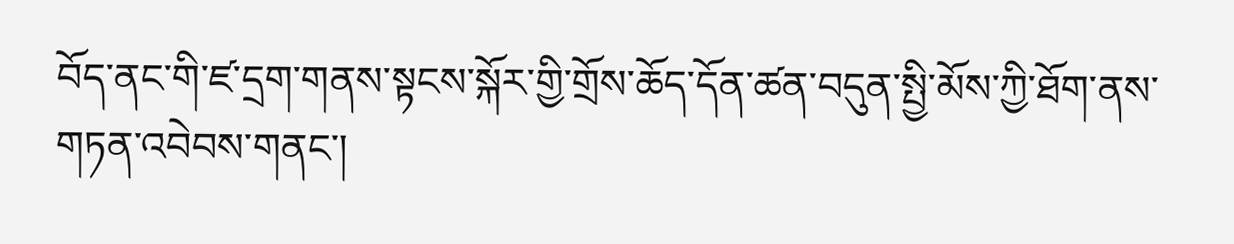བོད་ནང་གི་ཛ་དྲག་གནས་སྟངས་སྐོར་གྱི་གྲོས་ཆོད་དོན་ཚན་བདུན་སྤྱི་མོས་ཀྱི་ཐོག་ནས་གཏན་འབེབས་གནང་།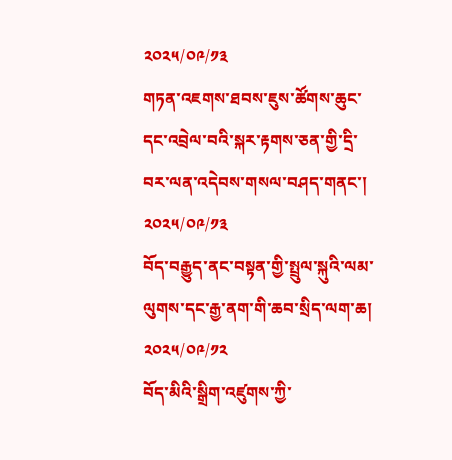༢༠༢༥/༠༩/༡༣
གཏན་འཇགས་ཐབས་ཇུས་ཚོགས་ཆུང་དང་འབྲེལ་བའི་སྐར་རྟགས་ཅན་གྱི་དྲི་བར་ལན་འདེབས་གསལ་བཤད་གནང་།
༢༠༢༥/༠༩/༡༣
བོད་བརྒྱུད་ནང་བསྟན་གྱི་སྤྲུལ་སྐུའི་ལམ་ལུགས་དང་རྒྱ་ནག་གི་ཆབ་སྲིད་ལག་ཆ།
༢༠༢༥/༠༩/༡༢
བོད་མིའི་སྒྲིག་འཛུགས་ཀྱི་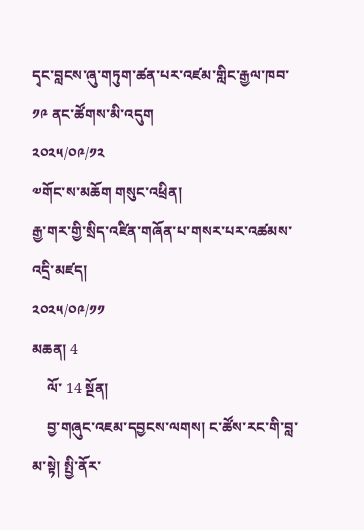དྭང་བླངས་ཞུ་གཏུག་ཚན་པར་འཛམ་གླིང་རྒྱལ་ཁབ་ ༡༩ ནང་ཚོགས་མི་འདུག
༢༠༢༥/༠༩/༡༢
༧གོང་ས་མཆོག གསུང་འཕྲིན།
རྒྱ་གར་གྱི་སྲིད་འཛིན་གཞོན་པ་གསར་པར་འཚམས་འདྲི་མཛད།
༢༠༢༥/༠༩/༡༡
མཆན། 4
    ལོ་ 14 སྔོན།
    བྱ་གཞུང་འཇམ་དབྱངས་ལགས། ང་ཚོས་རང་གི་བླ་མ་སྟེ། སྤྱི་ནོར་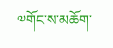༧གོང་ས་མཆོག་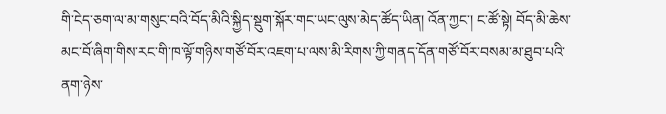གི་ངེད་ཅག་ལ་མ་གསུང་བའི་བོད་མིའི་སྐྱིད་སྡུག་སྐོར་གང་ཡང་ལུས་མེད་ཚོད་ཡིན། འོན་ཀྱང་། ང་ཚོ་སྟེ། བོད་མི་ཆེས་མང་བོ་ཞིག་གིས་རང་གི་ཁ་ལྟོ་གཉིས་གཙོ་བོར་འཇག་པ་ལས་མི་རིགས་ཀྱི་གནད་དོན་གཙོ་བོར་བསམ་མ་ཐུབ་པའི་ནག་ཉེས་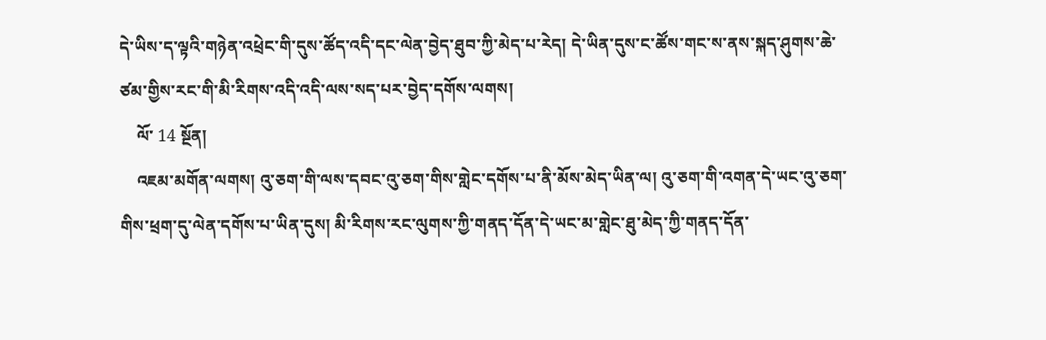དེ་ཡིས་ད་ལྟའི་གཉེན་འཕྲེང་གི་དུས་ཚོད་འདི་དང་ལེན་བྱེད་ཐུབ་ཀྱི་མེད་པ་རེད། དེ་ཡིན་དུས་ང་ཚོས་གང་ས་ནས་སྐད་ཤུགས་ཆེ་ཙམ་གྱིས་རང་གི་མི་རིགས་འདི་འདི་ལས་སད་པར་བྱེད་དགོས་ལགས།
    ལོ་ 14 སྔོན།
    འཇམ་མགོན་ལགས། འུ་ཅག་གི་ལས་དབང་འུ་ཅག་གིས་གླེང་དགོས་པ་ནི་མོས་མེད་ཡིན་ལ། འུ་ཅག་གི་འགན་དེ་ཡང་འུ་ཅག་གིས་ཕྲག་དུ་ལེན་དགོས་པ་ཡིན་དུས། མི་རིགས་རང་ལུགས་ཀྱི་གནད་དོན་དེ་ཡང་མ་གླེང་ཐུ་མེད་ཀྱི་གནད་དོན་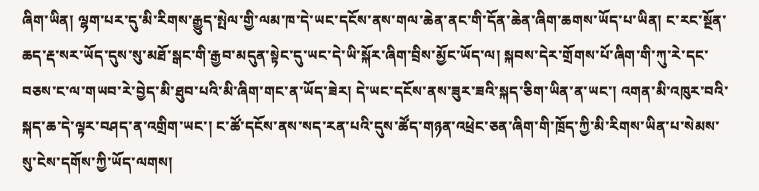ཞིག་ཡིན། ལྷག་པར་དུ་མི་རིགས་རྒྱུད་སྤེལ་གྱི་ལམ་ཁ་དེ་ཡང་དངོས་ནས་གལ་ཆེན་ནང་གི་དོན་ཆེན་ཞིག་ཆགས་ཡོད་པ་ཡིན། ང་རང་སྔོན་ཆད་རྡ་སར་ཡོད་དུས་སུ་མཐོ་སྒང་གི་རྒྱབ་མདུན་སྟེང་དུ་ཡང་དེ་ཡི་སྐོར་ཞིག་བྲིས་མྱོང་ཡོད་ལ། སྐབས་དེར་གྲོགས་པོ་ཞིག་གི་ཀུ་རེ་དང་བཅས་ང་ལ་གཡབ་རེ་བྱེད་མི་ཐུབ་པའི་མི་ཞིག་གང་ན་ཡོད་ཟེར། དེ་ཡང་དངོས་ནས་ཟུར་ཟའི་སྐད་ཅིག་ཡིན་ན་ཡང་། འགན་མི་འཁུར་བའི་སྐད་ཆ་དེ་ལྟར་བཤད་ན་འགྲིག་ཡང་། ང་ཚོ་དངོས་ནས་སད་རན་པའི་དུས་ཚོད་གཉན་འཕྲེང་ཅན་ཞིག་གི་ཁྲོད་ཀྱི་མི་རིགས་ཡིན་པ་སེམས་སུ་ངེས་དགོས་ཀྱི་ཡོད་ལགས།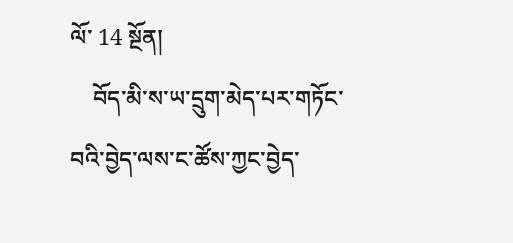ལོ་ 14 སྔོན།
    བོད་མི་ས་ཡ་དྲུག་མེད་པར་གཏོང་བའི་བྱེད་ལས་ང་ཚོས་ཀྱང་བྱེད་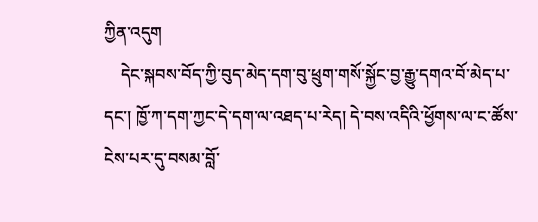ཀྱིན་འདུག
    དེང་སྐབས་བོད་ཀྱི་བུད་མེད་དག་བུ་ཕྲུག་གསོ་སྐྱོང་བྱ་རྒྱུ་དགའ་བོ་མེད་པ་དང་། ཁྱོ་ཀ་དག་ཀྱང་དེ་དག་ལ་འཐད་པ་རེད། དེ་བས་འདིའི་ཕྱོགས་ལ་ང་ཚོས་ངེས་པར་དུ་བསམ་བློ་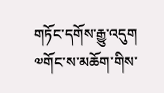གཏོང་དགོས་རྒྱུ་འདུག ༧གོང་ས་མཆོག་གིས་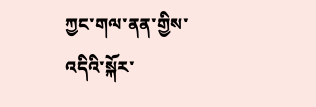ཀྱང་གལ་ནན་གྱིས་འདིའི་སྐོར་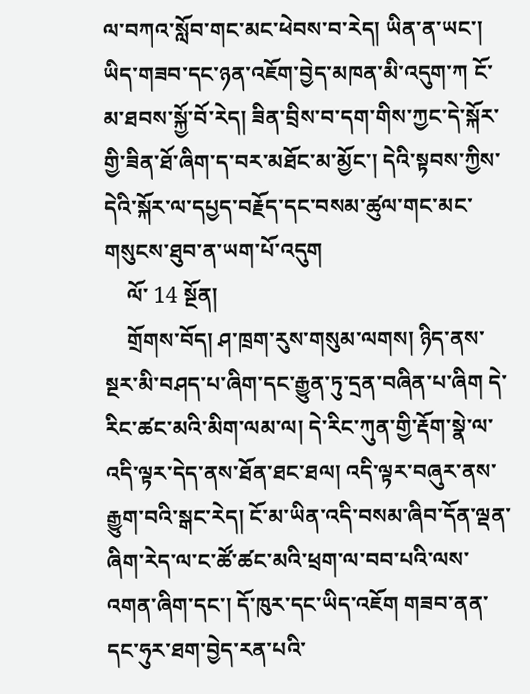ལ་བཀའ་སློབ་གང་མང་ཕེབས་བ་རེད། ཡིན་ན་ཡང་། ཡིད་གཟབ་དང་ཉན་འཇོག་བྱེད་མཁན་མི་འདུག་ཀ ངོ་མ་ཐབས་སྐྱོ་བོ་རེད། ཟིན་བྲིས་བ་དག་གིས་ཀྱང་དེ་སྐོར་གྱི་ཟིན་ཐོ་ཞིག་ད་བར་མཐོང་མ་མྱོང་། དེའི་སྟབས་ཀྱིས་དེའི་སྐོར་ལ་དཔྱད་བརྗོད་དང་བསམ་ཚུལ་གང་མང་གསུངས་ཐུབ་ན་ཡག་པོ་འདུག
    ལོ་ 14 སྔོན།
    གྲོགས་བོད། ཤ་ཁྲག་རུས་གསུམ་ལགས། ཉིད་ནས་སྔར་མི་བཤད་པ་ཞིག་དང་རྒྱུན་ཏུ་དྲན་བཞིན་པ་ཞིག དེ་རིང་ཚང་མའི་མིག་ལམ་ལ། དེ་རིང་ཀུན་གྱི་རྡོག་སྣེ་ལ་འདི་ལྟར་དེད་ནས་ཐོན་ཐང་ཐལ། འདི་ལྟར་བཞུར་ནས་རྒྱུག་བའི་སྒང་རེད། ངོ་མ་ཡིན་འདི་བསམ་ཞིབ་དོན་ལྡན་ཞིག་རེད་ལ་ང་ཚོ་ཚང་མའི་ཕྲག་ལ་བབ་པའི་ལས་འགན་ཞིག་དང་། དོ་ཁུར་དང་ཡིད་འཇོག གཟབ་ནན་དང་ཧུར་ཐག་བྱེད་རན་པའི་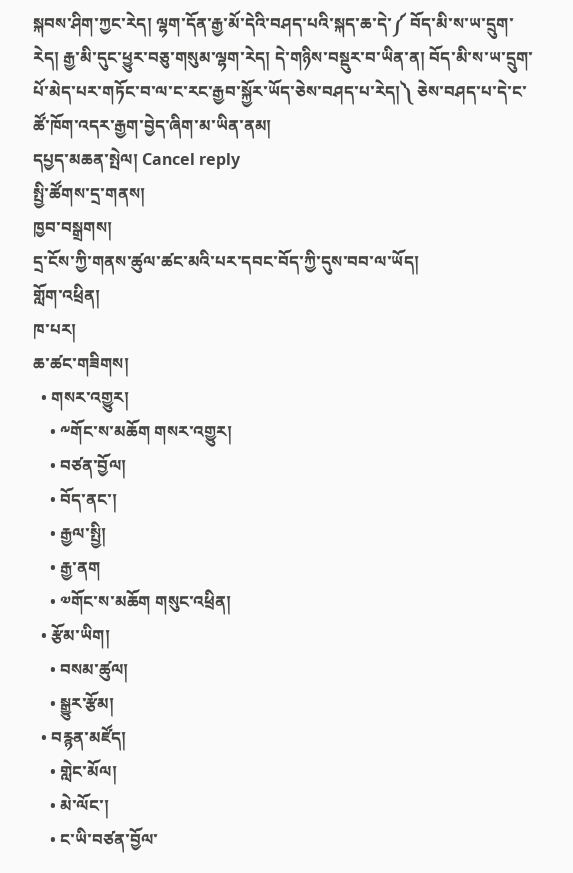སྐབས་ཤིག་ཀྱང་རེད། ལྷག་དོན་རྒྱ་མོ་དེའི་བཤད་པའི་སྐད་ཆ་དེ་༼ བོད་མི་ས་ཡ་དྲུག་རེད། རྒྱ་མི་དུང་ཕྱུར་བཅུ་གསུམ་ལྷག་རེད། དེ་གཉིས་བསྡུར་བ་ཡིན་ན། བོད་མི་ས་ཡ་དྲུག་པོ་མེད་པར་གཏོང་བ་ལ་ང་རང་རྒྱབ་སྐྱོར་ཡོད་ཅེས་བཤད་པ་རེད།༽ ཅེས་བཤད་པ་དེ་ང་ཚོ་ཁོག་འདར་རྒྱག་བྱེད་ཞིག་མ་ཡིན་ནམ།
དཔྱད་མཆན་སྤེལ། Cancel reply
སྤྱི་ཚོགས་དྲ་གནས།
ཁྱབ་བསྒྲགས།
དྲ་ངོས་ཀྱི་གནས་ཚུལ་ཚང་མའི་པར་དབང་བོད་ཀྱི་དུས་བབ་ལ་ཡོད།
གློག་འཕྲིན།
ཁ་པར།
ཆ་ཚང་གཟིགས།
  • གསར་འགྱུར།
    • ༸གོང་ས་མཆོག གསར་འགྱུར།
    • བཙན་བྱོལ།
    • བོད་ནང་།
    • རྒྱལ་སྤྱི།
    • རྒྱ་ནག
    • ༧གོང་ས་མཆོག གསུང་འཕྲིན།
  • རྩོམ་ཡིག།
    • བསམ་ཚུལ།
    • སྒྱུར་རྩོམ།
  • བརྙན་མཛོད།
    • གླེང་མོལ།
    • མེ་ལོང་།
    • ང་ཡི་བཙན་བྱོལ་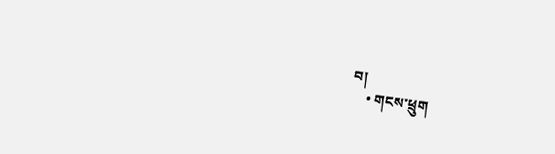བ།
    • གངས་ཕྲུག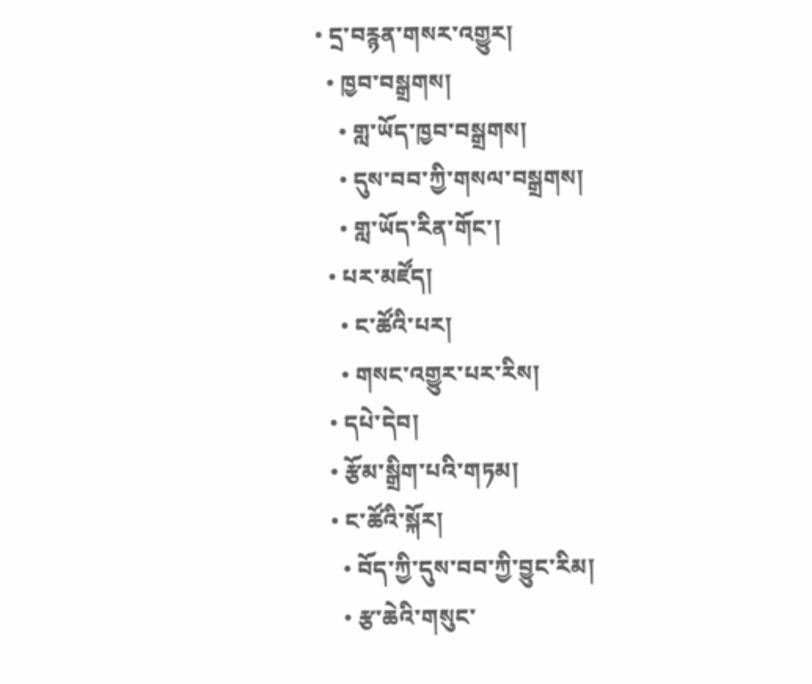• དྲ་བརྙན་གསར་འགྱུར།
  • ཁྱབ་བསྒྲགས།
    • གླ་ཡོད་ཁྱབ་བསྒྲགས།
    • དུས་བབ་ཀྱི་གསལ་བསྒྲགས།
    • གླ་ཡོད་རིན་གོང་།
  • པར་མཛོད།
    • ང་ཚོའི་པར།
    • གསང་འགྱུར་པར་རིས།
  • དཔེ་དེབ།
  • རྩོམ་སྒྲིག་པའི་གཏམ།
  • ང་ཚོའི་སྐོར།
    • བོད་ཀྱི་དུས་བབ་ཀྱི་བྱུང་རིམ།
    • རྩ་ཆེའི་གསུང་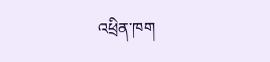འཕྲིན་ཁག